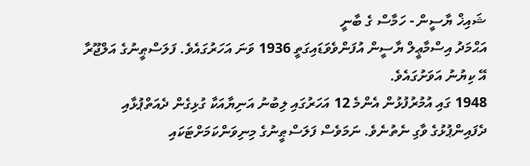ޝައިޚް ޔާސީން - ހަމާސް ގެ ބާނީ
އަޙްމަދު އިސްމާޢީލް ޔާސީން އުފަންވެވަޑައިގަތީ 1936 ވަނަ އަހަރުގައެވެ. ފަލަސްޠީނުގެ އަލްޖޫރާ އޭ ކިޔުނު އަވަށުގައެވެ.
1948 ގައި އުމުރުފުޅުން އެންމެ 12 އަހަރުގައި ލިބުނު އަނިޔާއަކާ ގުޅިގެން ދެއަތްޕުޅާއި ދެފައިންޕުޅުގެ ވާގި ނެތުނެވެ. ނަމަވެސް ފަލަސްޠީނުގެ މިނިވަންކަމަށްޓަކައި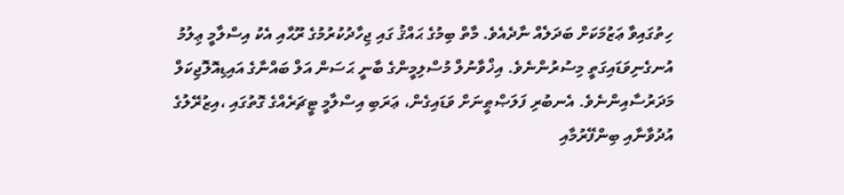ހިތުގައިވާ ޢަޒުމަކަށް ބަދަލެއް ނާދެއެވެ. މާތް ބިމުގެ ޙައްޤު ގައި ޖިހާދުކުރުމުގެ ރޫޙާއި އެކު އިސްލާމީ ޢިލުމު އުނގެނިވަޑައިގަތީ މިސުރުންނެވެ. އިޚްވާނުލް މުސްލިމީންގެ ބާނީ ޙަސަން އަލް ބައްނާގެ އައިޑިއޮލޮޖިކަލް މަދަރުސާއިންނެވެ. އެނބުރި ފަލަޞްޠީނަށް ވަޑައިގެން، ޢަރަބި އިސްލާމީ ޓީޗަރެއްގެ ގޮތުގައި ،އިޒުރޭލުގެ އުދުވާނާއި ބިންފޭރުމާއި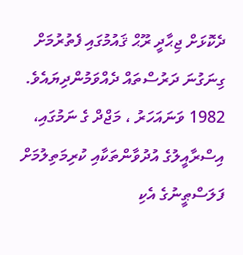ދެކޮޅަށް ޖިޙާދީ ރޫޙް ޤައުމުގައި ފެތުރުމަށް ގިނަގުނަ ދަރުސްތައް ދެއްވަމުންދިޔައެވެ.
1982 ވަނައަހަރު ، މަޖްދް ގެ ނަމުގައި، އިސްރާއީލުގެ އުދުވާންތަކާއި ކުރިމަތިލުމަށް ފަލަސްޠީނުގެ އެކި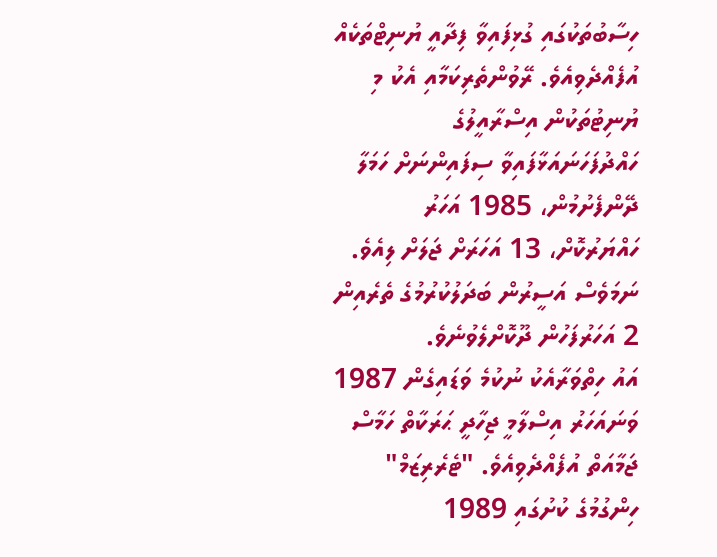ހިސާބުތަކުގައި ގުޅިފައިވާ ފިދާއީ ޔުނިޓްތަކެއް އުފެއްދެވިއެވެ. ރޭވުންތެރިކަމާއި އެކު މި ޔުނިޓުތަކުން އިސްރާއީލުގެ ހައްދުފަހަނައަޅާފައިވާ ސިފައިންނަށް ހަމަލާ ދޭންފެށުމުން، 1985 އަހަރު ހައްޔަރުކޮށް، 13 އަހަރަށް ޖަލަށް ލިއެވެ. ނަމަވެސް އަސީރުން ބަދަލުކުރުމުގެ ތެރެއިން 2 އަހަރުފަހުން ދޫކޮށްލެވުނެވެ.
އައު ހިތްވަރާއެކު ނުކުމެ ވަޑައިގެން 1987 ވަނައަހަރު އިސްލާމީ ޖިހާދީ ޙަރަކާތް ހަމާސް ޖަމާއަތް އުފެއްދެވިއެވެ. "ޓެރެރިޒަމް" ހިންގުމުގެ ކުށުގައި 1989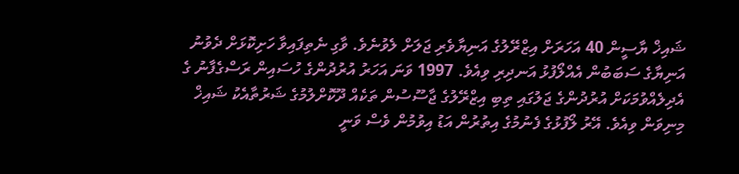ޝައިޚް ޔާސީން 40 އަހަރަށް އިޒްރޭލުގެ އަނިޔާވެރި ޖަލަށް ލެވުނެވެ. ވާގި ނެތިފައިވާ ހަށިކޮޅަށް ދެވުނު އަނިޔާގެ ސަބަބުން އެއްލޯފުޅު އަނދިރި ވިއެވެ. 1997 ވަނަ އަހަރު އުރުދުންގެ ހުސައިން ރަސްގެފާނު ގެ އެދިލެއްވުމަކަށް އުރުދުންގެ ޖަލުގައި ތިބި އިޒްރޭލުގެ ޖާސޫސުން ތަކެއް ދޫކޮށްލުމުގެ ޝަރުތާއެކު ޝައިޚް މިނިވަން ވިއެވެ. އޭރު ލޯފުޅުގެ ފެނުމުގެ އިތުރުން އަޑު އިވުމުން ވެސް ވަނީ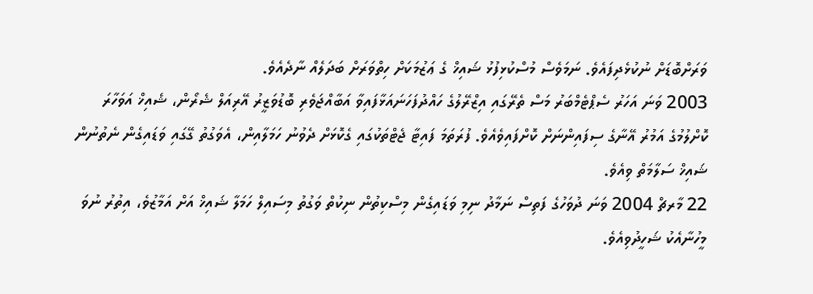ވަރަށްބޮޑަށް ނުކުޅެދިފައެވެ. ނަމަވެސް މުސްކުޅިފުޅު ޝައިޚް ގެ ޢަޒުމަކަށް ހިތްވަރަށް ބަދަލެއް ނާދެއެވެ.
2003 ވަނަ އަހަރު ސެޕްޓެމްބަރު މަސް ތެރޭގައި އިޒްރޭލުގެ ހައްދުފަހަނައަޅާފައިވާ އަބާއްޖަވެރި ބޮޑުވަޒީރު އޭރިއަލް ޝެރޯން، ޝެއިޚް އަވަހާރަ ކޮށްލުމުގެ އަމުރު އޭނާގެ ސިފައިންނަށް ކޮށްފައިވެއެވެ. ފުރަތަމަ ފައިޓާ ޖެޓްތަކުގައި ގެކޮޅަށް ދެވުނު ހަމަލާއިން، އެވަގުތު ގޭގައި ވަޑައިގެން ނެތުނުން ޝައިޚް ސަލާމަތް ވިއެވެ.
22 މާރޗް 2004 ވަނަ ދުވަހުގެ ފަތިސް ނަމާދު ނިމި ވަޑައިގެން މިސްކިތުން ނިކުތް ވަގުތު މިސައިލް ހަމަލާ ޝައިޚް އަށް އަމާޒުވެ، އިތުރު ނުވަ މީހުނާއެކު ޝަހީދުވިއެވެ.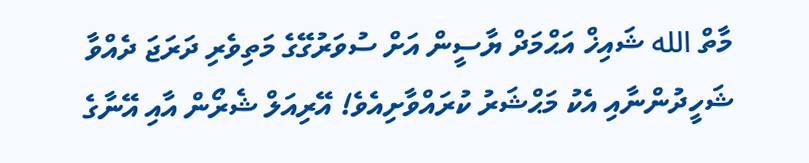މާތް الله ޝައިޚް އަޙްމަދް ޔާސީން އަށް ސުވަރުގޭގެ މަތިވެރި ދަރަޖަ ދެއްވާ ޝަހީދުންނާއި އެކު މަޙްޝަރު ކުރައްވާށިއެވެ! އޭރިއަލް ޝެރޯން އާއި އޭނާގެ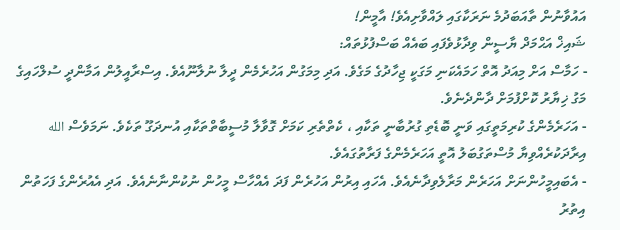އައުވާނުން ތާއަބަދުމެ ނަރަކާގައި ލައްވާށިއެވެ! އާމީން!
ޝައިޚް އަޙްމަދް ޔާސީން ވިދާޅުވެފައި ބައެއް ބަސްފުޅުތައް:
- ހަމާސް އަށް މިއަދު އޮތް ހަމައެކަނި މަގަކީ ޖިހާދުގެ މަގެވެ. އަދި މިމަގުން އަހުރެމެން ދީލާ ނުލާނޫއެވެ. އިސްރާއީލުން އަމާންދީ ސުލްހައިގެ މަގު ޚިޔާރު ކޮށްފުމަށް ދާންދެނެވެ.
- އަހަރެމެންގެ ކުރިމަތީގައި ވަނީ ބޮޑެތި ގުރުބާނީ ތަކާއި ، ކެތްތެރި ކަމަށް ގޮވާލާ މުސީބާތްތަކާއި އުނދަގޫ ތަކެވެ. ނަމަވެސް الله އިރާދަކުރެއްވިޔާ މުސްތަގުބަލު އޮތީ އަހަރެމެންގެ ފަރާތުގައެވެ.
- އެބައިމީހުންނަށް އަހަރެން މަރާލެވިދާނެއެވެ. އެހައި އިރުން އަހުރެން ފަދަ އެއްހާސް މީހުން ނުކުންނާނެއެވެ. އަދި އެއުރެންގެ ފަހަތުން އިތުރު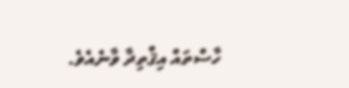ހާސްތައް އިޤްތިދާ ވާނެއެވެ.